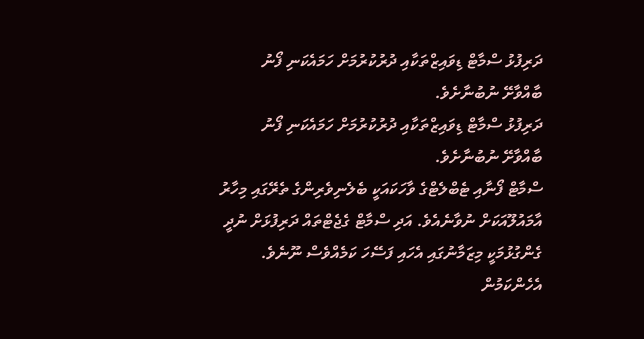ދަރިފުޅު ސްމާޓް ޑިވައިޒްތަކާއި ދުރުކުރުމަށް ހަމައެކަނި ފޯނު ބާއްވާށޭ ނުބުނާށެވެ.
ދަރިފުޅު ސްމާޓް ޑިވައިޒްތަކާއި ދުރުކުރުމަށް ހަމައެކަނި ފޯނު ބާއްވާށޭ ނުބުނާށެވެ.
ސްމާޓް ފޯނާއި ޓެބްލެޓްގެ ވާހަކައަކީ ބެލެނިވެރިންގެ ތެރޭގައި މިހާރު އާމައުލޫއަކަށް ނުވާނެއެވެ. އަދި ސްމާޓް ގެޖެޓްތައް ދަރިފުޅަށް ނުދީ ގެންގުޅުމަކީ މިޒަމާނުގައި އެހައި ފަސޭހަ ކަމެއްވެސް ނޫނެވެ. އެހެންކަމުން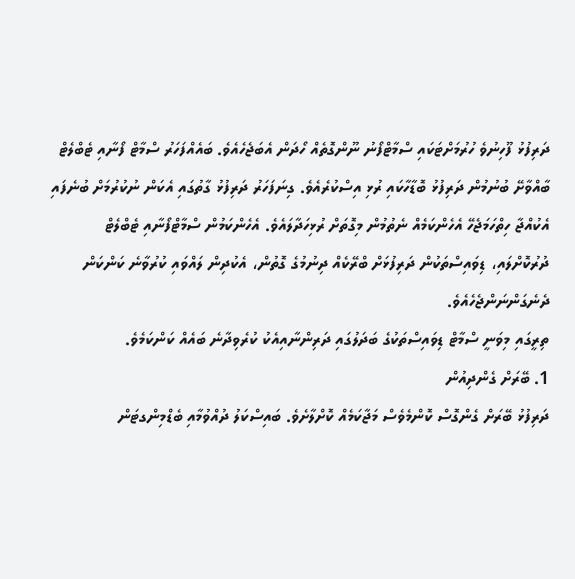ދަރިފުޅު ފޫހިނުވެ ހުރުމަށްޓަކައި ސްމާޓްފޯނު ނޫންގޮތެއް ހޯދަން އެބަޖެހެއެވެ. ބައެއްފަހަރު ސްމާޓް ފޯނާއި ޓެބްލެޓް ބާއްވާށޭ ބުނުމުން ދަރިފުޅު ބޮޑާހާކައި ރުޅި އިސްކުރެއެވެ. ގިނަފަހަރު ދަރިފުޅު ގާތުގައި އެކަން ނުކުރުމަށް ބުނެފައި އެކުއްޖާ ހިތްހަމަޖެހޭ އެހެންކަމެއް ނެތުމުން މިގޮތަށް ރުޅިހަދާލައެވެ. އެހެންކަމުން ސްމާޓްފޯނާއި ޓެބްލެޓް ދުރުކޮށްލައި، ޑިވައިސްތަކުން ދަރިފުޅަށް ބްރޭކެއް ދިނުމުގެ ގޮތުން، އެކުދިން ލައްވައި ކުރުވާނެ ކަންކަން ދެނެގަންނަންޖެހެއެވެ.
ތިރީގައި މިވަނީ ސްމާޓް ޑިވައިސްތަކުގެ ބަދަލުގައި ދަރިންނާއިއެކު ކުރެވިދާނެ ބައެއް ކަންކަމެވެ.
1. ބޭރަށް ގެންދިއުން
ދަރިފުޅު ބޭރަށް ގެންގޮސް ކޮންމެވެސް މަޖާކަމެއް ކޮށްލާށެވެ. ބައިސްކަލު ދުއްވުމާއި ބެޑްމިންގޓަން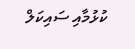ކުޅުމާއި ސައިކަލް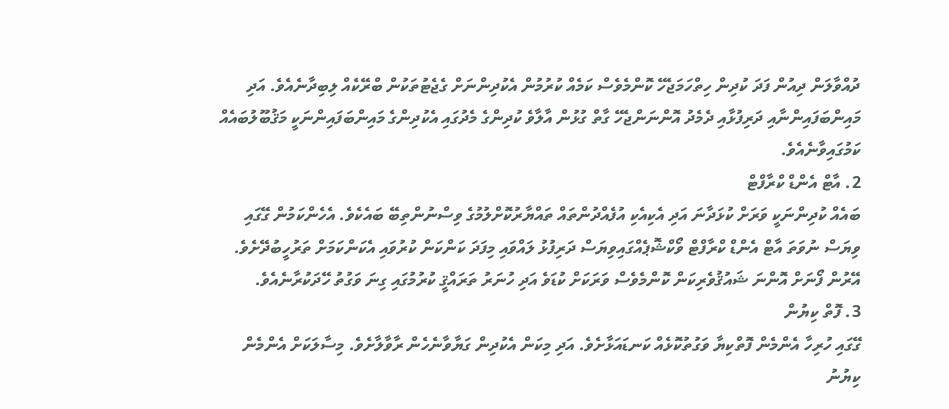ދުއްވާލަން ދިއުން ފަދަ ކުދިން ހިތްހަމަޖެހޭ ކޮންމެވެސް ކަމެއް ކުރުމުން އެކުދިންނަށް ގެޖެޓުތަކުން ބްރޭކެއް ލިބިދާނެއެވެ. އަދި މައިންބަފައިންނާއި ދަރިފުޅާއި ދެމެދު އޮންނަންޖެހޭ ގާތް ގުޅުން އާލާވެ ކުދިންގެ މެދުގައި އެކުދިންގެ މައިންބަފައިންނަކީ މަޤުބޫލުބައެއް ކަމުގައިވާނެއެވެ.
2. އާޓް އެންޑް ކްރާފްޓް
ބައެއް ކުދިންނަކީ ވަރަށް ކުޅަދާނަ އަދި އެކިއެކި އުފެއްދުންތައް ތައްޔާރުކޮށްލުމުގެ ވިސްނުންތިބޭ ބައެކެވެ. އެހެންކަމުން ގޭގައި ވިޔަސް ނުވަތަ އާޓް އެންޑް ކްރާފްޓް ވޯކްޝޮޕެއްގައިވިޔަސް ދަރިފުޅު ލައްވައި މިފަދަ ކަންކަން ކުރުވައި އެކަންކަމަށް ތަރުހީބުދޭށެވެ. އޭރުން ފޯނަށް އޮންނަ ޝައުޤުވެރިކަން ކޮންމެވެސް ވަރަކަށް ކުޑަވެ އަދި ހުނަރު ތަރައްޤީ ކުރުމުގައި ގިނަ ވަގުތު ހޭދަކުރާނެއެވެ.
3. ފޮތް ކިޔުން
ގޭގައި ހުރިހާ އެންމެން ފޮތްކިޔާ ވަގުތުކޮޅެއް ކަނޑައަޅާށެވެ. އަދި މިކަން އެކުދިން ގަޔާވާނެހެން ރާވާލާށެވެ. މިސާލަކަށް އެންމެން ކިޔުނު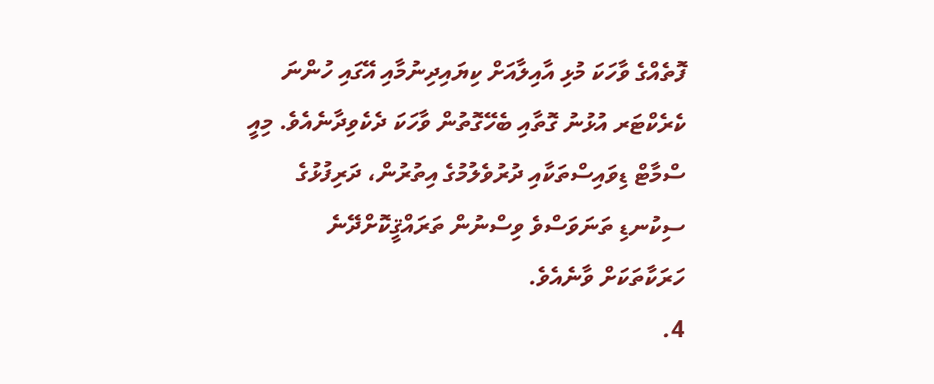ފޮތެއްގެ ވާހަކަ މުޅި އާއިލާއަށް ކިޔައިދިނުމާއި އޭގައި ހުންނަ ކެރެކްޓަރ އުޅުނު ގޮތާއި ބެހޭގޮތުން ވާހަކަ ދެކެވިދާނެއެވެ. މިއީ ސްމާޓް ޑިވައިސްތަކާއި ދުރުވެލުމުގެ އިތުރުން، ދަރިފުޅުގެ ސިކުނޑި ތަނަވަސްވެ ވިސްނުން ތަރައްޤީކޮށްދޭނެ ހަރަކާތަކަށް ވާނެއެވެ.
4.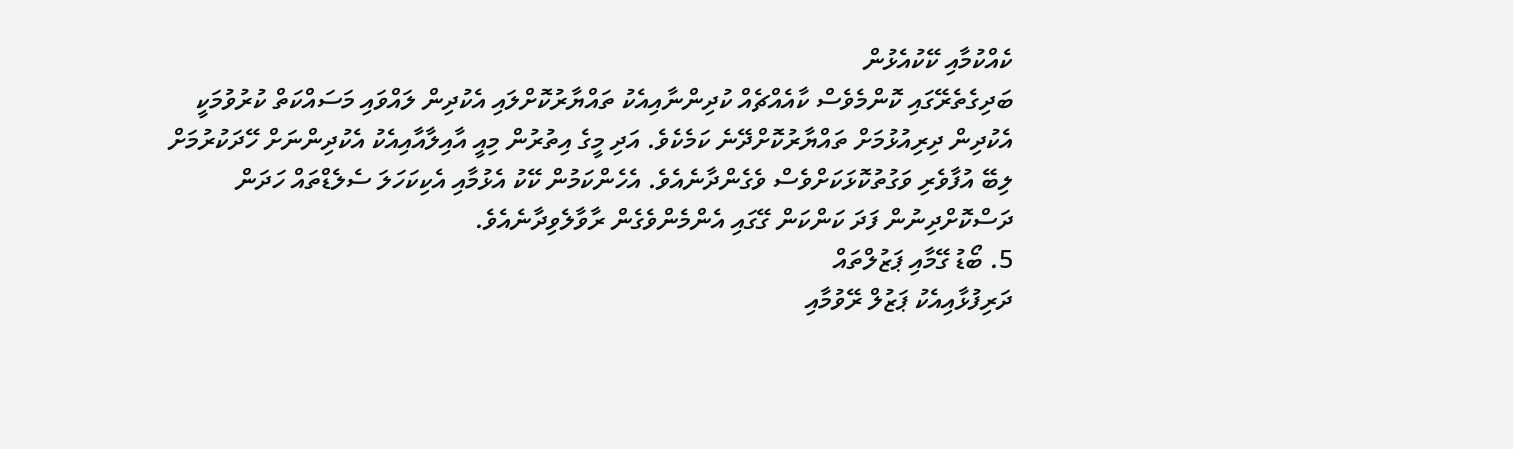ކެއްކުމާއި ކޭކުއެޅުން
ބަދިގެތެރޭގައި ކޮންމެވެސް ކާއެއްޗެއް ކުދިންނާއިއެކު ތައްޔާރުކޮށްލައި އެކުދިން ލައްވައި މަސައްކަތް ކުރުވުމަކީ އެކުދިން ދިރިއުޅުމަށް ތައްޔާރުކޮށްދޭނެ ކަމެކެވެ. އަދި މީގެ އިތުރުން މިއީ އާއިލާއާއިއެކު އެކުދިންނަށް ހޭދަކުރުމަށް ލިބޭ އުފާވެރި ވަގުތުކޮޅަކަށްވެސް ވެގެންދާނެއެވެ. އެހެންކަމުން ކޭކު އެޅުމާއި އެކިކަހަލަ ސެލެޑްތައް ހަދަން ދަސްކޮށްދިނުން ފަދަ ކަންކަން ގޭގައި އެންމެންވެގެން ރާވާލެވިދާނެއެވެ.
5. ބޯޑު ގޭމާއި ޕަޒުލްތައް
ދަރިފުޅާއިއެކު ޕަޒުލް ރޭވުމާއި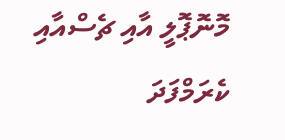މޮނޮޕޮލީ އާއި ޗެސްއާއި ކެރަމްފަދަ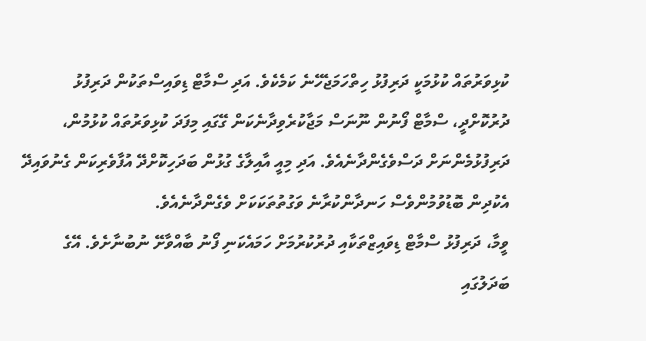ކުޅިވަރުތައް ކުޅުމަކީ ދަރިފުޅު ހިތްހަމަޖެހޭނެ ކަމެކެވެ. އަދި ސްމާޓް ޑިވައިސްތަކުން ދަރިފުޅު ދުރުކޮށްދީ، ސްމާޓް ފޯނުން ނޫނަސް މަޖާކުރެވިދާނެކަން ގޭގައި މިފަދަ ކުޅިވަރުތައް ކުޅުމުން، ދަރިފުޅުމެންނަށް ދަސްވެގެންދާނެއެވެ. އަދި މިއީ އާއިލާގެ ގުޅުން ބަދަހިކޮށްދޭ އުފާވެރިކަން ގެނުވައިދޭ އެކުދިން ބޮޑުވުމުންވެސް ހަނދާންކުރާނެ ވަގުތުތަކަކަށް ވެގެންދާނެއެވެ.
ވީމާ، ދަރިފުޅު ސްމާޓް ޑިވައިޒްތަކާއި ދުރުކުރުމަށް ހަމައެކަނި ފޯނު ބާއްވާށޭ ނުބުނާށެވެ. އޭގެ ބަދަލުގައި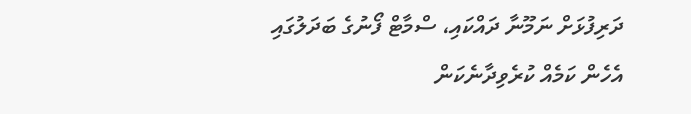ދަރިފުޅަށް ނަމޫނާ ދައްކައި، ސްމާޓް ފޯނުގެ ބަދަލުގައި އެހެން ކަމެއް ކުރެވިދާނެކަން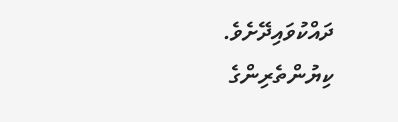ދައްކުވައިދޭށެވެ.
ކިޔުންތެރިންގެ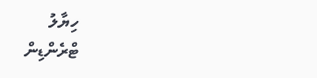ހިޔާލު
ޓްރެންޑިން